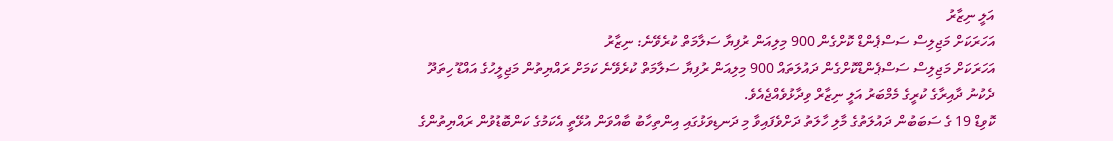އަލީ ނިޒާރު
އަހަރަކަށް މަޖިލިސް ސަސްޕެންޑް ކޮށްގެން 900 މިލިއަން ރުފިޔާ ސަލާމަތް ކުރެވޭނެ: ނިޒާރު
އަހަރަކަށް މަޖިލިސް ސަސްޕެންޑްކޮށްގެން ދައުލަތައް 900 މިލިއަން ރުފިޔާ ސަލާމަތް ކުރެވޭނެ ކަމަށް ރައްޔިތުން މަޖިލީހުގެ އައްޑޫ ހިތަދޫ ދެކުނު ދާއިރާގެ ކުރީގެ މެމްބަރު އަލީ ނިޒާރް ވިދާޅުވެއްޖެއެވެ.
ކޮވިޑް 19 ގެ ސަބަބުން ދައުލަތުގެ މާލި ހާލަތު ދަށްވެފައިވާ މި ދަނޑިވަޅުގައި އިންތިހާބު ބާއްވަން އުޅޭތީ އެކަމުގެ ކަންބޮޑުވުން ރައްޔިތުންގެ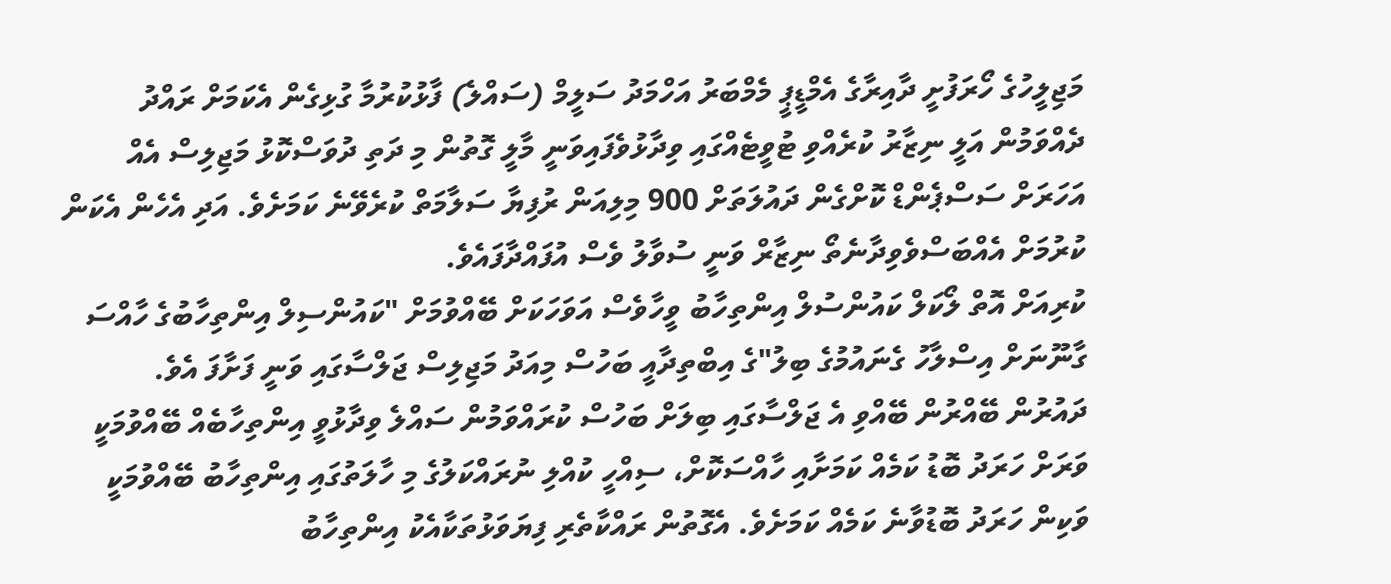މަޖިލީހުގެ ހޯރަފުށީ ދާއިރާގެ އެމްޑީޕީ މެމްބަރު އަހްމަދު ސަލީމް (ސައްލެ) ފާޅުކުރުމާ ގުޅިގެން އެކަމަށް ރައްދު ދެއްވަމުން އަލީ ނިޒާރު ކުރެއްވި ޓުވީޓެއްގައި ވިދާޅުވެފައިވަނީ މާލީ ގޮތުން މި ދަތި ދުވަސްކޮޅު މަޖިލިސް އެއް އަހަރަށް ސަސްޕެންޑް ކޮށްގެން ދައުލަތަށް 900 މިލިއަން ރުފިޔާ ސަލާމަތް ކުރެވޭނެ ކަމަށެވެ. އަދި އެހެން އެކަން ކުރުމަށް އެއްބަސްވެވިދާނެތޯ ނިޒާރް ވަނީ ސުވާލު ވެސް އުފައްދާފައެވެ.
ކުރިއަށް އޮތް ލޯކަލް ކައުންސުލް އިންތިހާބު ވީހާވެސް އަވަހަކަށް ބޭއްވުމަށް "ކައުންސިލް އިންތިހާބުގެ ހާއްސަ ގާނޫނަށް އިސްލާހު ގެނައުމުގެ ބިލު"ގެ އިބްތިދާއީ ބަހުސް މިއަދު މަޖިލިސް ޖަލްސާގައި ވަނީ ފަށާފަ އެވެ.
ދައުރުން ބޭއްރުން ބޭއްވި އެ ޖަލްސާގައި ބިލަށް ބަހުސް ކުރައްވަމުން ސައްލެ ވިދާޅުވީ އިންތިހާބެއް ބޭއްވުމަކީ ވަރަށް ހަރަދު ބޮޑު ކަމެއް ކަމަށާއި ހާއްސަކޮށް، ސިއްހީ ކުއްލި ނުރައްކަލުގެ މި ހާލަތުގައި އިންތިހާބު ބޭއްވުމަކީ ވަކިން ހަރަދު ބޮޑުވާނެ ކަމެއް ކަމަށެވެ. އެގޮތުން ރައްކާތެރި ފިޔަވަޅުތަކާއެކު އިންތިހާބު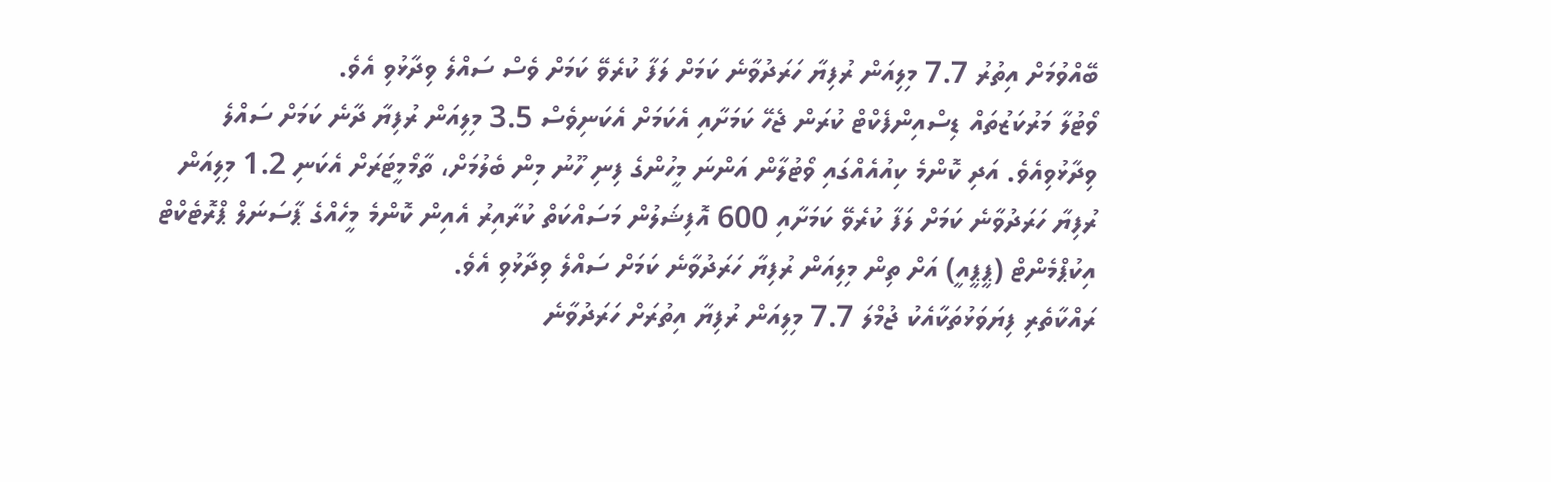ބޭއްވުމަށް އިތުރު 7.7 މިލިއަން ރުފިޔާ ހަރަދުވާނެ ކަމަށް ލަފާ ކުރެވޭ ކަމަށް ވެސް ސައްލެ ވިދާޅުވި އެވެ.
ވޯޓުލާ މަރުކަޒުތައް ޑިސްއިންފެކްޓް ކުރަން ޖެހޭ ކަމަށާއި އެކަމަށް އެކަނިވެސް 3.5 މިލިއަން ރުފިޔާ ދާނެ ކަމަށް ސައްލެ ވިދާޅުވިއެވެ. އަދި ކޮންމެ ކިއުއެއްގައި ވޯޓުލާން އަންނަ މީހުންގެ ފިނި ހޫނު މިން ބެލުމަށް، ތާމޯމީޓަރަށް އެކަނި 1.2 މިލިއަން ރުފިޔާ ހަރަދުވާނެ ކަމަށް ލަފާ ކުރެވޭ ކަމަށާއި 600 އޮފިޝަލުން މަސައްކަތް ކުރާއިރު އެއިން ކޮންމެ މީހެއްގެ ޕާސަނަލް ޕްރޮޓެކްޓް އިކުޕްމެންޓް (ޕީޕީއީ) އަށް ތިން މިލިއަން ރުފިޔާ ހަރަދުވާނެ ކަމަށް ސައްލެ ވިދާޅުވި އެވެ.
ރައްކާތެރި ފިޔަވަޅުތަކާއެކު ޖުމްލަ 7.7 މިލިއަން ރުފިޔާ އިތުރަށް ހަރަދުވާނެ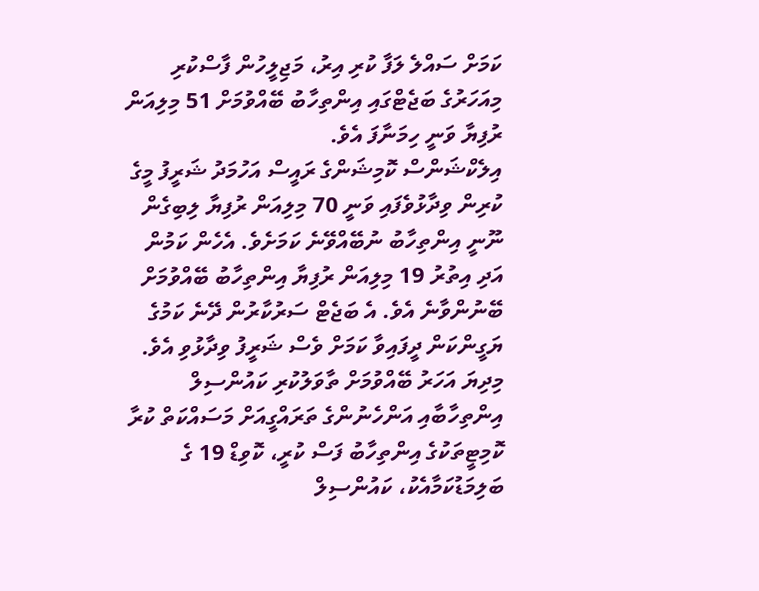ކަމަށް ސައްލެ ލަފާ ކުރި އިރު، މަޖިލީހުން ފާސްކުރި މިއަހަރުގެ ބަޖެޓްގައި އިންތިހާބު ބޭއްވުމަށް 51 މިލިއަން ރުފިޔާ ވަނީ ހިމަނާފަ އެވެ.
އިލެކްޝަންސް ކޮމިޝަންގެ ރައީސް އަހުމަދު ޝަރީފު މީގެ ކުރިން ވިދާޅުވެފައި ވަނީ 70 މިލިއަން ރުފިޔާ ލިބިގެން ނޫނީ އިންތިހާބު ނުބޭއްވޭނެ ކަމަށެވެ. އެހެން ކަމުން އަދި އިތުރު 19 މިލިއަން ރުފިޔާ އިންތިހާބު ބޭއްވުމަށް ބޭނުންވާނެ އެވެ. އެ ބަޖެޓް ސަރުކާރުން ދޭނެ ކަމުގެ ޔަގީންކަން ދީފައިވާ ކަމަށް ވެސް ޝަރީފު ވިދާޅުވި އެވެ.
މިދިޔަ އަހަރު ބޭއްވުމަށް ތާވަލުކުރި ކައުންސިލް އިންތިހާބާއި އަންހެނުންގެ ތަރައްގީއަށް މަސައްކަތް ކުރާ ކޮމިޓީތަކުގެ އިންތިހާބު ފަސް ކުރީ، ކޮވިޑް 19 ގެ ބަލިމަޑުކަމާއެކު، ކައުންސިލް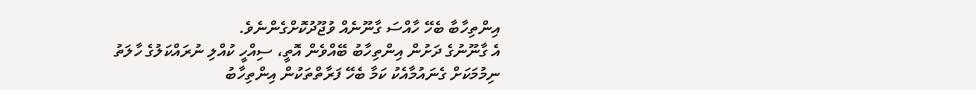އިންތިހާބާ ބެހޭ ހާއްސަ ގާނޫނެއް ވުޖޫދުކޮށްގެންނެވެ.
އެ ގާނޫނުގެ ދަށުން އިންތިހާބު ބޭއްވެން އޮތީ، ސިއްހީ ކުއްލި ނުރައްކަލުގެ ހާލަތު ނިމުމަކަށް ގެނައުމާއެކު ކަމާ ބެހޭ ފަރާތްތަކުން އިންތިހާބު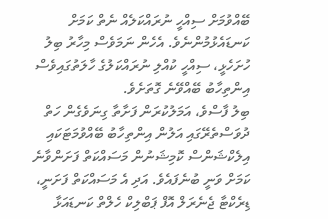ބޭއްވުމަށް ސިއްހީ ނުރައްކަލެއް ނެތް ކަމަށް ކަނޑައެޅުމުންނެވެ. އެހެން ނަމަވެސް މިހާރު ބިލު ހުށަހެޅީ، ސިއްހީ ކުއްލި ނުރައްކަލުގެ ހާލަތުގައިވެސް އިންތިހާބު ބޭއްވޭނެ ގޮތަށެވެ.
ބިލު ފާސްވެ، އަމަލުކުރަން ފަށާތާ ގިނަވެގެން ހަތް ދުވަސްތެރޭގައި އަލުން އިންތިހާބު ބޭއްވުމަޓަކައި އިލެކްޝަންސް ކޮމިޝަނުން މަސައްކަތް ފަށަންވާނެ ކަމަށް ވަނީ ބުނެފައެވެ. އަދި އެ މަސައްކަތް ފަށަނީ، ޑިރެކްޓާ ޖެނެރަލް އޮފް ޕަބްލިކް ހެލްތް ކަނޑައަޅާ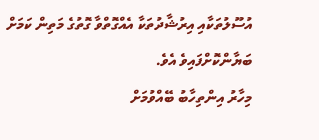އުސޫލުތަކާއި އިރުޝާދުތަކާ އެއްގޮތްވާ ގޮތުގެ މަތިން ކަމަށް ބަޔާންކޮށްފައިވެ އެވެ.
މިހާރު އިންތިހާބު ބޭއްވުމަށް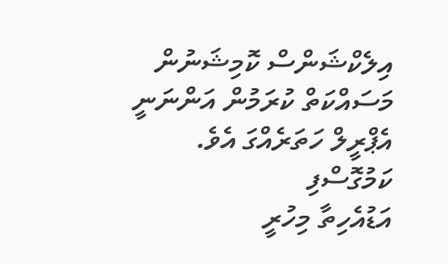އިލެކްޝަންސް ކޮމިޝަނުން މަސައްކަތް ކުރަމުން އަންނަނީ އެޕްރީލް ހަތަރެއްގަ އެވެ.
ކަމުގޮސްފި
އަޑުއެހިތާ މިހުރީ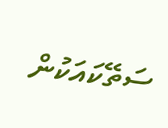ސަތޭކައަކުން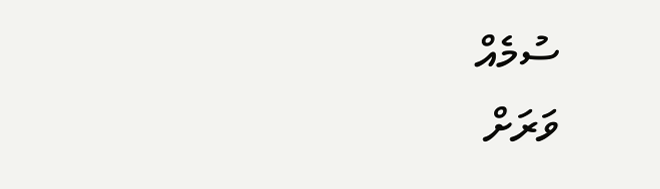ސުމެއް
ވަރަށް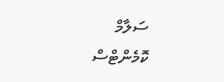ސަލާމް
ކޮމެންޓްސް